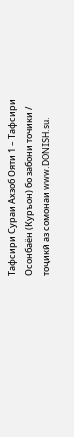Тафсири Сураи Ахзоб Ояти 1 – Тафсири Осонбаён (Куръон) бо забони точики / тоҷикӣ аз сомонаи www.DONISH.su.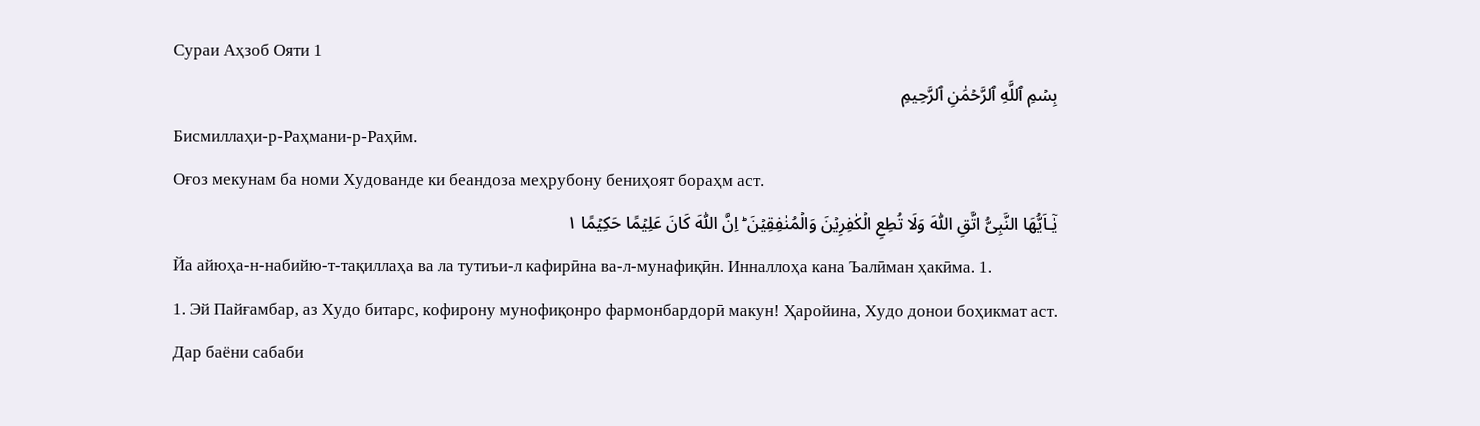Сураи Аҳзоб Ояти 1
بِسۡمِ ٱللَّهِ ٱلرَّحۡمَٰنِ ٱلرَّحِيمِ
Бисмиллаҳи-р-Раҳмани-р-Раҳӣм.
Оғоз мекунам ба номи Худованде ки беандоза меҳрубону бениҳоят бораҳм аст.
يٰۤـاَيُّهَا النَّبِىُّ اتَّقِ اللّٰهَ وَلَا تُطِعِ الۡكٰفِرِيۡنَ وَالۡمُنٰفِقِيۡنَ ؕ اِنَّ اللّٰهَ كَانَ عَلِيۡمًا حَكِيۡمًا ١
Йа айюҳа-н-набийю-т-тақиллаҳа ва ла тутиъи-л кафирӣна ва-л-мунафиқӣн. Инналлоҳа кана Ъалӣман ҳакӣма. 1.
1. Эй Пайғамбар, аз Худо битарс, кофирону мунофиқонро фармонбардорӣ макун! Ҳаройина, Худо донои боҳикмат аст.
Дар баёни сабаби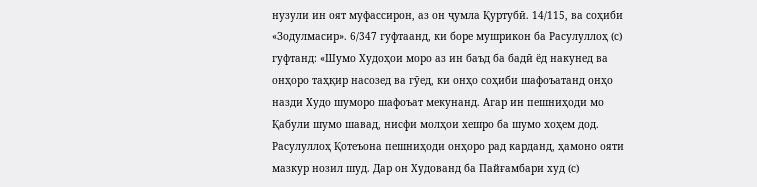нузули ин оят муфассирон, аз он ҷумла Қуртубӣ. 14/115, ва соҳиби «Зодулмасир». 6/347 гуфтаанд, ки боре мушрикон ба Расулуллоҳ (с) гуфтанд: «Шумо Худоҳои моро аз ин баъд ба бадӣ ёд накунед ва онҳоро таҳқир насозед ва гӯед, ки онҳо соҳиби шафоъатанд онҳо назди Худо шуморо шафоъат мекунанд. Агар ин пешниҳоди мо Қабули шумо шавад, нисфи молҳои хешро ба шумо хоҳем дод. Расулуллоҳ Қотеъона пешниҳоди онҳоро рад карданд, ҳамоно ояти мазкур нозил шуд. Дар он Худованд ба Пайғамбари худ (с)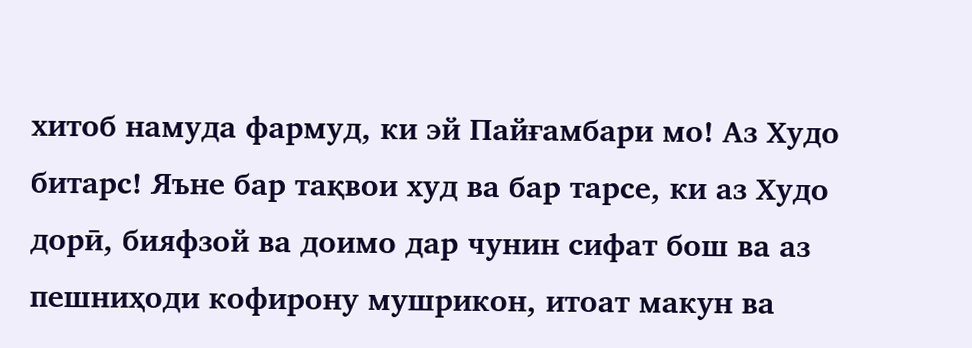хитоб намуда фармуд, ки эй Пайғамбари мо! Аз Худо битарс! Яъне бар тақвои худ ва бар тарсе, ки аз Худо дорӣ, бияфзой ва доимо дар чунин сифат бош ва аз пешниҳоди кофирону мушрикон, итоат макун ва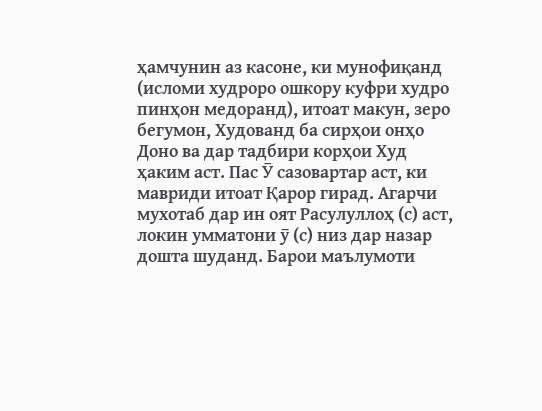ҳамчунин аз касоне, ки мунофиқанд (исломи худроро ошкору куфри худро пинҳон медоранд), итоат макун, зеро бегумон, Худованд ба сирҳои онҳо Доно ва дар тадбири корҳои Худ ҳаким аст. Пас Ӯ сазовартар аст, ки мавриди итоат Қарор гирад. Агарчи мухотаб дар ин оят Расулуллоҳ (с) аст, локин умматони ӯ (с) низ дар назар дошта шуданд. Барои маълумоти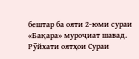бештар ба ояти 2-юми сураи «Бақара» муроҷиат шавад.
Рӯйхати оятҳои Сураи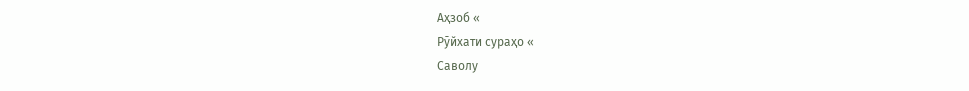Аҳзоб «
Рӯйхати сураҳо «
Саволу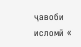ҷавоби исломӣ «